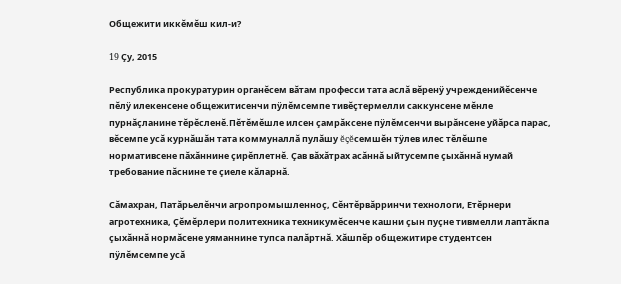Общежити иккĕмĕш кил-и?

19 Çу, 2015

Республика прокуратурин органĕсем вăтам професси тата аслă вĕренÿ учрежденийĕсенче пĕлÿ илекенсене общежитисенчи пÿлĕмсемпе тивĕçтермелли саккунсене мĕнле пурнăçланине тĕрĕсленĕ.Пĕтĕмĕшле илсен çамрăксене пÿлĕмсенчи вырăнсене уйăрса парас, вĕсемпе усă курнăшăн тата коммуналлă пулăшу ĕçĕсемшĕн тÿлев илес тĕлĕшпе нормативсене пăхăннине çирĕплетнĕ. Çав вăхăтрах асăннă ыйтусемпе çыхăннă нумай требование пăснине те çиеле кăларнă.

Сăмахран, Патăрьелĕнчи агропромышленноç, Сĕнтĕрвăрринчи технологи, Етĕрнери агротехника, Çĕмĕрлери политехника техникумĕсенче кашни çын пуçне тивмелли лаптăкпа çыхăннă нормăсене уяманнине тупса палăртнă. Хăшпĕр общежитире студентсен пÿлĕмсемпе усă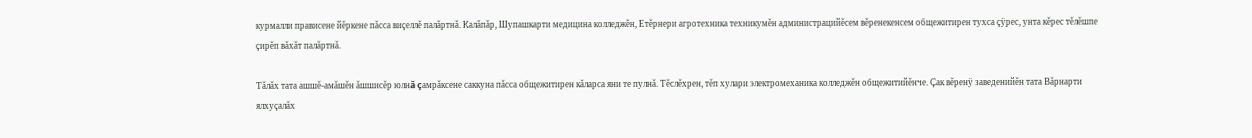курмалли прависене йĕркене пăсса виçеллĕ палăртнă. Калăпăр, Шупашкарти медицина колледжĕн, Етĕрнери агротехника техникумĕн администрацийĕсем вĕренекенсем общежитирен тухса çÿрес, унта кĕрес тĕлĕшпе çирĕп вăхăт палăртнă.

Тăлăх тата ашшĕ-амăшĕн ăшшисĕр юлнă çамрăксене саккуна пăсса общежитирен кăларса яни те пулнă. Тĕслĕхрен, тĕп хулари электромеханика колледжĕн общежитийĕнче. Çак вĕренÿ заведенийĕн тата Вăрнарти ялхуçалăх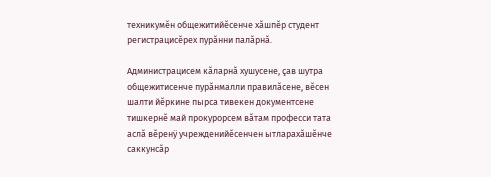техникумĕн общежитийĕсенче хăшпĕр студент регистрацисĕрех пурăнни палăрнă.

Администрацисем кăларнă хушусене, çав шутра общежитисенче пурăнмалли правилăсене, вĕсен шалти йĕркине пырса тивекен документсене тишкернĕ май прокурорсем вăтам професси тата аслă вĕренÿ учрежденийĕсенчен ытларахăшĕнче саккунсăр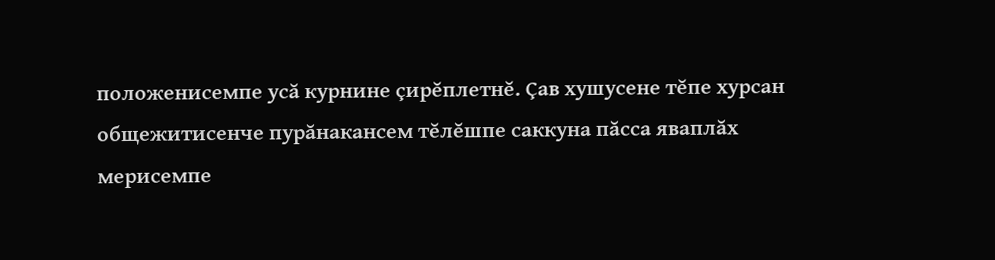положенисемпе усă курнине çирĕплетнĕ. Çав хушусене тĕпе хурсан общежитисенче пурăнакансем тĕлĕшпе саккуна пăсса яваплăх мерисемпе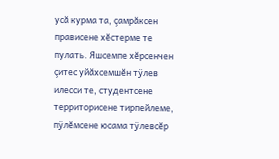усă курма та, çамрăксен прависене хĕстерме те пулать. Яшсемпе хĕрсенчен çитес уйăхсемшĕн тÿлев илесси те, студентсене территорисене тирпейлеме, пÿлĕмсене юсама тÿлевсĕр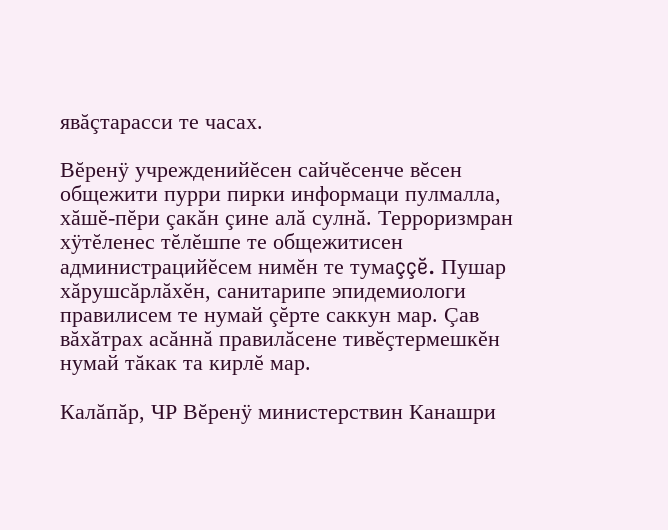явăçтарасси те часах.

Вĕренÿ учрежденийĕсен сайчĕсенче вĕсен общежити пурри пирки информаци пулмалла, хăшĕ-пĕри çакăн çине алă сулнă. Терроризмран хÿтĕленес тĕлĕшпе те общежитисен администрацийĕсем нимĕн те тумаççĕ. Пушар хăрушсăрлăхĕн, санитарипе эпидемиологи правилисем те нумай çĕрте саккун мар. Çав вăхăтрах асăннă правилăсене тивĕçтермешкĕн нумай тăкак та кирлĕ мар.

Калăпăр, ЧР Вĕренÿ министерствин Канашри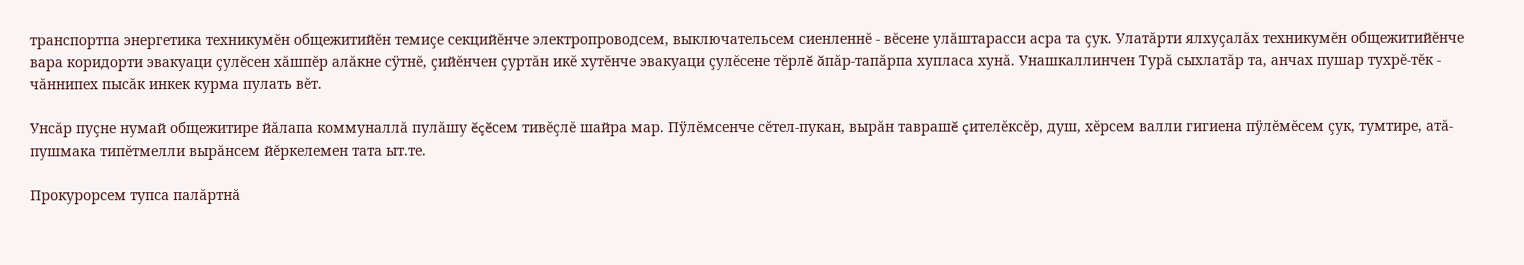транспортпа энергетика техникумĕн общежитийĕн темиçе секцийĕнче электропроводсем, выключательсем сиенленнĕ - вĕсене улăштарасси асра та çук. Улатăрти ялхуçалăх техникумĕн общежитийĕнче вара коридорти эвакуаци çулĕсен хăшпĕр алăкне сÿтнĕ, çийĕнчен çуртăн икĕ хутĕнче эвакуаци çулĕсене тĕрлĕ ăпăр-тапăрпа хупласа хунă. Унашкаллинчен Турă сыхлатăр та, анчах пушар тухрĕ-тĕк - чăннипех пысăк инкек курма пулать вĕт.

Унсăр пуçне нумай общежитире йăлапа коммуналлă пулăшу ĕçĕсем тивĕçлĕ шайра мар. Пÿлĕмсенче сĕтел-пукан, вырăн таврашĕ çителĕксĕр, душ, хĕрсем валли гигиена пÿлĕмĕсем çук, тумтире, атă-пушмака типĕтмелли вырăнсем йĕркелемен тата ыт.те.

Прокурорсем тупса палăртнă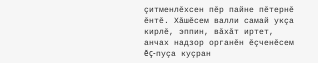çитменлĕхсен пĕр пайне пĕтернĕ ĕнтĕ. Хăшĕсем валли самай укçа кирлĕ, эппин, вăхăт иртет, анчах надзор органĕн ĕçченĕсем ĕç-пуçа куçран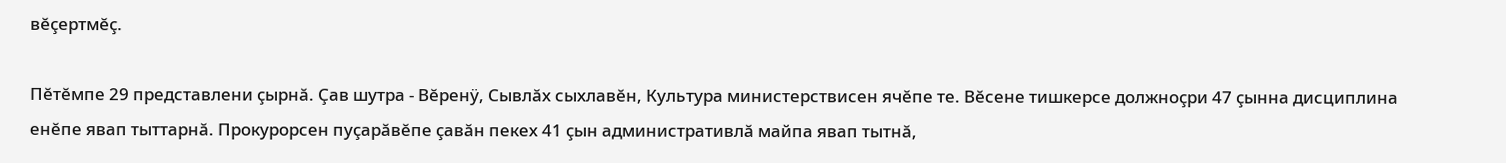вĕçертмĕç.

Пĕтĕмпе 29 представлени çырнă. Çав шутра - Вĕренÿ, Сывлăх сыхлавĕн, Культура министерствисен ячĕпе те. Вĕсене тишкерсе должноçри 47 çынна дисциплина енĕпе явап тыттарнă. Прокурорсен пуçарăвĕпе çавăн пекех 41 çын административлă майпа явап тытнă,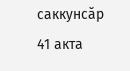саккунсăр 41 акта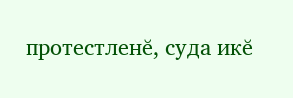протестленĕ, суда икĕ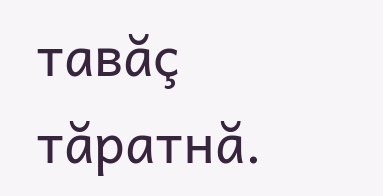тавăç тăратнă.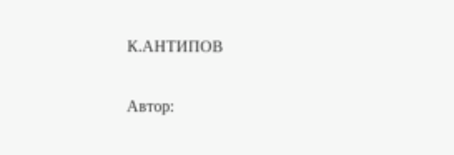К.АНТИПОВ

Автор: